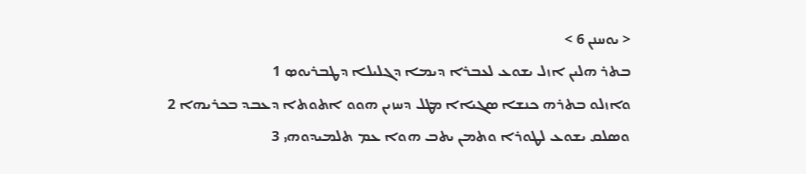< ܝܘܚܢܢ 6 >
ܒܬܪ ܗܠܝܢ ܐܙܠ ܝܫܘܥ ܠܥܒܪܐ ܕܝܡܐ ܕܓܠܝܠܐ ܕܛܒܪܝܘܤ 1
ܘܐܙܠܘ ܒܬܪܗ ܟܢܫܐ ܤܓܝܐܐ ܡܛܠ ܕܚܙܝܢ ܗܘܘ ܐܬܘܬܐ ܕܥܒܕ ܒܟܪܝܗܐ 2
ܘܤܠܩ ܝܫܘܥ ܠܛܘܪܐ ܘܬܡܢ ܝܬܒ ܗܘܐ ܥܡ ܬܠܡܝܕܘܗܝ 3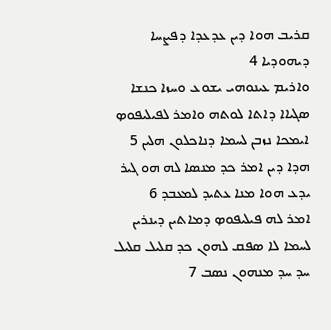ܩܪܝܒ ܗܘܐ ܕܝܢ ܥܕܥܕܐ ܕܦܨܚܐ ܕܝܗܘܕܝܐ 4
ܘܐܪܝܡ ܥܝܢܘܗܝ ܝܫܘܥ ܘܚܙܐ ܟܢܫܐ ܤܓܝܐܐ ܕܐܬܐ ܠܘܬܗ ܘܐܡܪ ܠܦܝܠܝܦܘܤ ܐܝܡܟܐ ܢܙܒܢ ܠܚܡܐ ܕܢܐܟܠܘܢ ܗܠܝܢ 5
ܗܕܐ ܕܝܢ ܐܡܪ ܟܕ ܡܢܤܐ ܠܗ ܗܘ ܓܝܪ ܝܕܥ ܗܘܐ ܡܢܐ ܥܬܝܕ ܠܡܥܒܕ 6
ܐܡܪ ܠܗ ܦܝܠܝܦܘܤ ܕܡܐܬܝܢ ܕܝܢܪܝܢ ܠܚܡܐ ܠܐ ܤܦܩ ܠܗܘܢ ܟܕ ܩܠܝܠ ܩܠܝܠ ܚܕ ܚܕ ܡܢܗܘܢ ܢܤܒ 7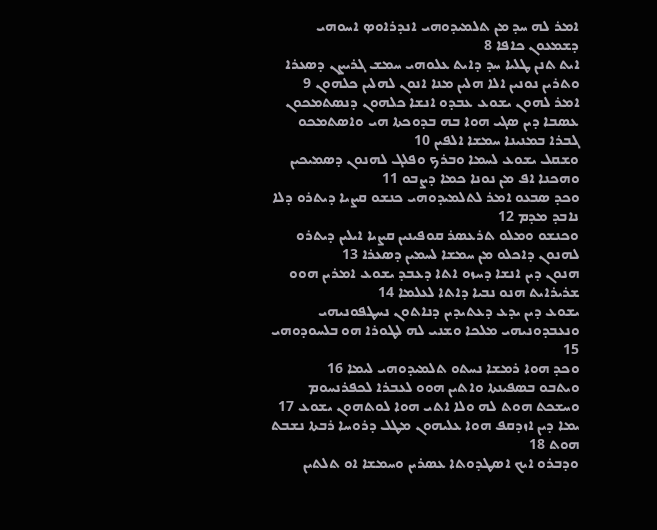ܐܡܪ ܠܗ ܚܕ ܡܢ ܬܠܡܝܕܘܗܝ ܐܢܕܪܐܘܤ ܐܚܘܗܝ ܕܫܡܥܘܢ ܟܐܦܐ 8
ܐܝܬ ܬܢܢ ܛܠܝܐ ܚܕ ܕܐܝܬ ܥܠܘܗܝ ܚܡܫ ܓܪܝܨܢ ܕܤܥܪܐ ܘܬܪܝܢ ܢܘܢܝܢ ܐܠܐ ܗܠܝܢ ܡܢܐ ܐܢܘܢ ܠܗܠܝܢ ܟܠܗܘܢ 9
ܐܡܪ ܠܗܘܢ ܝܫܘܥ ܥܒܕܘ ܐܢܫܐ ܟܠܗܘܢ ܕܢܤܬܡܟܘܢ ܥܤܒܐ ܕܝܢ ܤܓܝ ܗܘܐ ܒܗ ܒܕܘܟܬܐ ܗܝ ܘܐܤܬܡܟܘ ܓܒܪܐ ܒܡܢܝܢܐ ܚܡܫܐ ܐܠܦܝܢ 10
ܘܫܩܠ ܝܫܘܥ ܠܚܡܐ ܘܒܪܟ ܘܦܠܓ ܠܗܢܘܢ ܕܤܡܝܟܝܢ ܘܗܟܢܐ ܐܦ ܡܢ ܢܘܢܐ ܟܡܐ ܕܨܒܘ 11
ܘܟܕ ܤܒܥܘ ܐܡܪ ܠܬܠܡܝܕܘܗܝ ܟܢܫܘ ܩܨܝܐ ܕܝܬܪܘ ܕܠܐ ܢܐܒܕ ܡܕܡ 12
ܘܟܢܫܘ ܘܡܠܘ ܬܪܥܤܪ ܩܘܦܝܢܝܢ ܩܨܝܐ ܐܝܠܝܢ ܕܝܬܪܘ ܠܗܢܘܢ ܕܐܟܠܘ ܡܢ ܚܡܫܐ ܠܚܡܝܢ ܕܤܥܪܐ 13
ܗܢܘܢ ܕܝܢ ܐܢܫܐ ܕܚܙܘ ܐܬܐ ܕܥܒܕ ܝܫܘܥ ܐܡܪܝܢ ܗܘܘ ܫܪܝܪܐܝܬ ܗܢܘ ܢܒܝܐ ܕܐܬܐ ܠܥܠܡܐ 14
ܝܫܘܥ ܕܝܢ ܝܕܥ ܕܥܬܝܕܝܢ ܕܢܐܬܘܢ ܢܚܛܦܘܢܝܗܝ ܘܢܥܒܕܘܢܝܗܝ ܡܠܟܐ ܘܫܢܝ ܠܗ ܠܛܘܪܐ ܗܘ ܒܠܚܘܕܘܗܝ 15
ܘܟܕ ܗܘܐ ܪܡܫܐ ܢܚܬܘ ܬܠܡܝܕܘܗܝ ܠܝܡܐ 16
ܘܝܬܒܘ ܒܤܦܝܢܬܐ ܘܐܬܝܢ ܗܘܘ ܠܥܒܪܐ ܠܟܦܪܢܚܘܡ ܘܚܫܟܬ ܗܘܬ ܠܗ ܘܠܐ ܐܬܝ ܗܘܐ ܠܘܬܗܘܢ ܝܫܘܥ 17
ܝܡܐ ܕܝܢ ܐܙܕܩܦ ܗܘܐ ܥܠܝܗܘܢ ܡܛܠ ܕܪܘܚܐ ܪܒܬܐ ܢܫܒܬ ܗܘܬ 18
ܘܕܒܪܘ ܐܝܟ ܐܤܛܕܘܬܐ ܥܤܪܝܢ ܘܚܡܫܐ ܐܘ ܬܠܬܝܢ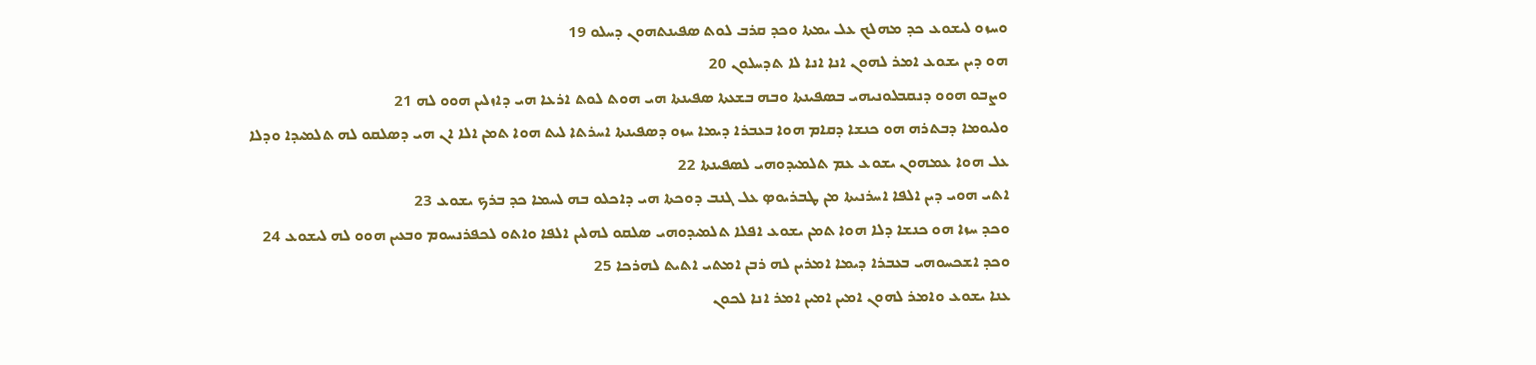ܘܚܙܘ ܠܝܫܘܥ ܟܕ ܡܗܠܟ ܥܠ ܝܡܬܐ ܘܟܕ ܩܪܒ ܠܘܬ ܤܦܝܢܬܗܘܢ ܕܚܠܘ 19
ܗܘ ܕܝܢ ܝܫܘܥ ܐܡܪ ܠܗܘܢ ܐܢܐ ܐܢܐ ܠܐ ܬܕܚܠܘܢ 20
ܘܨܒܘ ܗܘܘ ܕܢܩܒܠܘܢܝܗܝ ܒܤܦܝܢܬܐ ܘܒܗ ܒܫܥܬܐ ܤܦܝܢܬܐ ܗܝ ܗܘܬ ܠܘܬ ܐܪܥܐ ܗܝ ܕܐܙܠܝܢ ܗܘܘ ܠܗ 21
ܘܠܝܘܡܐ ܕܒܬܪܗ ܗܘ ܟܢܫܐ ܕܩܐܡ ܗܘܐ ܒܥܒܪܐ ܕܝܡܐ ܚܙܘ ܕܤܦܝܢܬܐ ܐܚܪܬܐ ܠܝܬ ܗܘܐ ܬܡܢ ܐܠܐ ܐܢ ܗܝ ܕܤܠܩܘ ܠܗ ܬܠܡܝܕܐ ܘܕܠܐ ܥܠ ܗܘܐ ܥܡܗܘܢ ܝܫܘܥ ܥܡ ܬܠܡܝܕܘܗܝ ܠܤܦܝܢܬܐ 22
ܐܬܝ ܗܘܝ ܕܝܢ ܐܠܦܐ ܐܚܪܢܝܬܐ ܡܢ ܛܒܪܝܘܤ ܥܠ ܓܢܒ ܕܘܟܬܐ ܗܝ ܕܐܟܠܘ ܒܗ ܠܚܡܐ ܟܕ ܒܪܟ ܝܫܘܥ 23
ܘܟܕ ܚܙܐ ܗܘ ܟܢܫܐ ܕܠܐ ܗܘܐ ܬܡܢ ܝܫܘܥ ܐܦܠܐ ܬܠܡܝܕܘܗܝ ܤܠܩܘ ܠܗܠܝܢ ܐܠܦܐ ܘܐܬܘ ܠܟܦܪܢܚܘܡ ܘܒܥܝܢ ܗܘܘ ܠܗ ܠܝܫܘܥ 24
ܘܟܕ ܐܫܟܚܘܗܝ ܒܥܒܪܐ ܕܝܡܐ ܐܡܪܝܢ ܠܗ ܪܒܢ ܐܡܬܝ ܐܬܝܬ ܠܗܪܟܐ 25
ܥܢܐ ܝܫܘܥ ܘܐܡܪ ܠܗܘܢ ܐܡܝܢ ܐܡܝܢ ܐܡܪ ܐܢܐ ܠܟܘܢ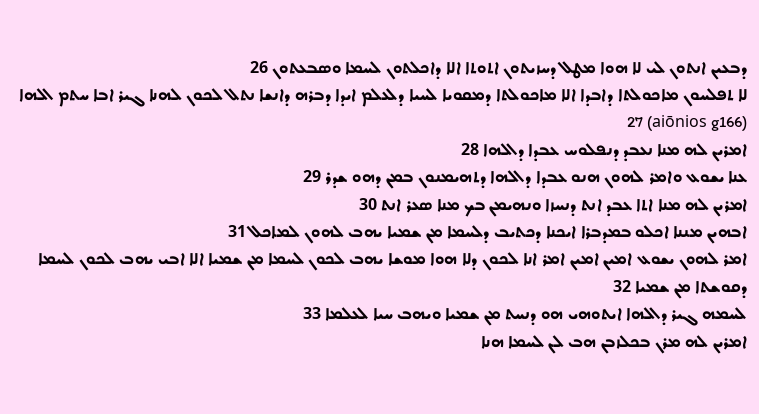ܕܒܥܝܢ ܐܢܬܘܢ ܠܝ ܠܐ ܗܘܐ ܡܛܠ ܕܚܙܝܬܘܢ ܐܬܘܬܐ ܐܠܐ ܕܐܟܠܬܘܢ ܠܚܡܐ ܘܤܒܥܬܘܢ 26
ܠܐ ܬܦܠܚܘܢ ܡܐܟܘܠܬܐ ܕܐܒܕܐ ܐܠܐ ܡܐܟܘܠܬܐ ܕܡܩܘܝܐ ܠܚܝܐ ܕܠܥܠܡ ܐܝܕܐ ܕܒܪܗ ܕܐܢܫܐ ܢܬܠ ܠܟܘܢ ܠܗܢܐ ܓܝܪ ܐܒܐ ܚܬܡ ܐܠܗܐ (aiōnios g166) 27
ܐܡܪܝܢ ܠܗ ܡܢܐ ܢܥܒܕ ܕܢܦܠܘܚ ܥܒܕܐ ܕܐܠܗܐ 28
ܥܢܐ ܝܫܘܥ ܘܐܡܪ ܠܗܘܢ ܗܢܘ ܥܒܕܐ ܕܐܠܗܐ ܕܬܗܝܡܢܘܢ ܒܡܢ ܕܗܘ ܫܕܪ 29
ܐܡܪܝܢ ܠܗ ܡܢܐ ܐܬܐ ܥܒܕ ܐܢܬ ܕܢܚܙܐ ܘܢܗܝܡܢ ܒܟ ܡܢܐ ܤܥܪ ܐܢܬ 30
ܐܒܗܝܢ ܡܢܢܐ ܐܟܠܘ ܒܡܕܒܪܐ ܐܝܟܢܐ ܕܟܬܝܒ ܕܠܚܡܐ ܡܢ ܫܡܝܐ ܝܗܒ ܠܗܘܢ ܠܡܐܟܠ 31
ܐܡܪ ܠܗܘܢ ܝܫܘܥ ܐܡܝܢ ܐܡܝܢ ܐܡܪ ܐܢܐ ܠܟܘܢ ܕܠܐ ܗܘܐ ܡܘܫܐ ܝܗܒ ܠܟܘܢ ܠܚܡܐ ܡܢ ܫܡܝܐ ܐܠܐ ܐܒܝ ܝܗܒ ܠܟܘܢ ܠܚܡܐ ܕܩܘܫܬܐ ܡܢ ܫܡܝܐ 32
ܠܚܡܗ ܓܝܪ ܕܐܠܗܐ ܐܝܬܘܗܝ ܗܘ ܕܢܚܬ ܡܢ ܫܡܝܐ ܘܝܗܒ ܚܝܐ ܠܥܠܡܐ 33
ܐܡܪܝܢ ܠܗ ܡܪܢ ܒܟܠܙܒܢ ܗܒ ܠܢ ܠܚܡܐ ܗܢܐ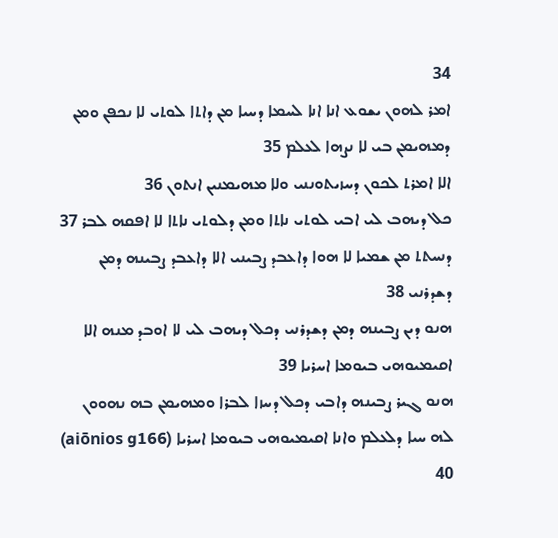34
ܐܡܪ ܠܗܘܢ ܝܫܘܥ ܐܢܐ ܐܢܐ ܠܚܡܐ ܕܚܝܐ ܡܢ ܕܐܬܐ ܠܘܬܝ ܠܐ ܢܟܦܢ ܘܡܢ ܕܡܗܝܡܢ ܒܝ ܠܐ ܢܨܗܐ ܠܥܠܡ 35
ܐܠܐ ܐܡܪܬ ܠܟܘܢ ܕܚܙܝܬܘܢܢܝ ܘܠܐ ܡܗܝܡܢܝܢ ܐܢܬܘܢ 36
ܟܠ ܕܝܗܒ ܠܝ ܐܒܝ ܠܘܬܝ ܢܐܬܐ ܘܡܢ ܕܠܘܬܝ ܢܐܬܐ ܠܐ ܐܦܩܗ ܠܒܪ 37
ܕܢܚܬܬ ܡܢ ܫܡܝܐ ܠܐ ܗܘܐ ܕܐܥܒܕ ܨܒܝܢܝ ܐܠܐ ܕܐܥܒܕ ܨܒܝܢܗ ܕܡܢ ܕܫܕܪܢܝ 38
ܗܢܘ ܕܝܢ ܨܒܝܢܗ ܕܡܢ ܕܫܕܪܢܝ ܕܟܠ ܕܝܗܒ ܠܝ ܠܐ ܐܘܒܕ ܡܢܗ ܐܠܐ ܐܩܝܡܝܘܗܝ ܒܝܘܡܐ ܐܚܪܝܐ 39
ܗܢܘ ܓܝܪ ܨܒܝܢܗ ܕܐܒܝ ܕܟܠ ܕܚܙܐ ܠܒܪܐ ܘܡܗܝܡܢ ܒܗ ܢܗܘܘܢ ܠܗ ܚܝܐ ܕܠܥܠܡ ܘܐܢܐ ܐܩܝܡܝܘܗܝ ܒܝܘܡܐ ܐܚܪܝܐ (aiōnios g166) 40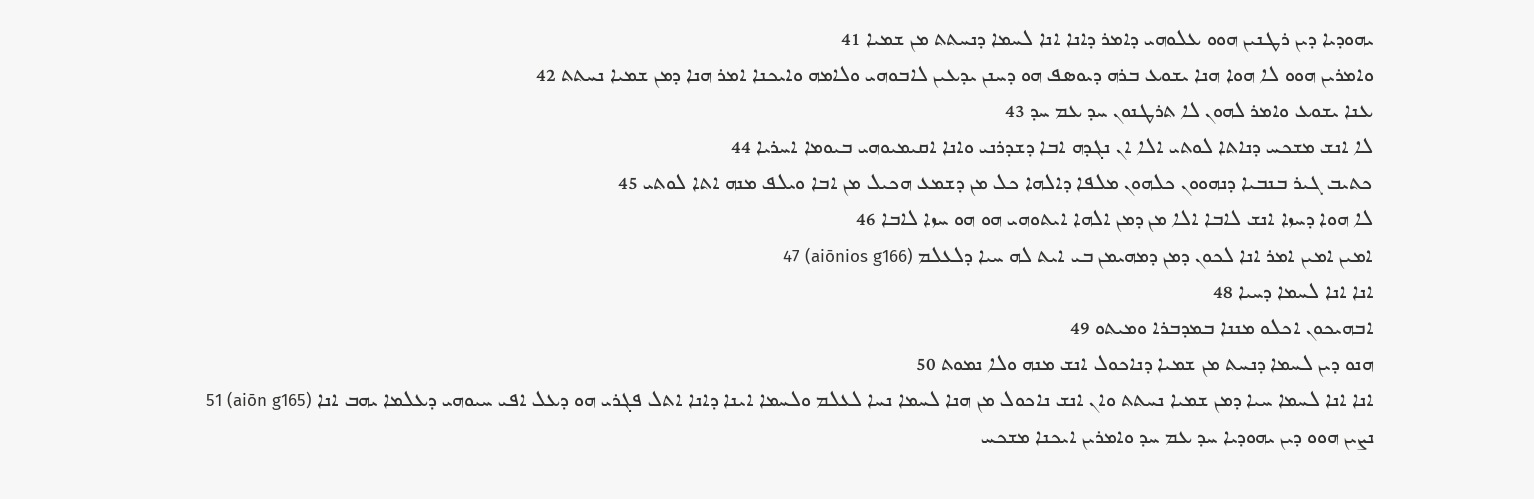ܝܗܘܕܝܐ ܕܝܢ ܪܛܢܝܢ ܗܘܘ ܥܠܘܗܝ ܕܐܡܪ ܕܐܢܐ ܐܢܐ ܠܚܡܐ ܕܢܚܬܬ ܡܢ ܫܡܝܐ 41
ܘܐܡܪܝܢ ܗܘܘ ܠܐ ܗܘܐ ܗܢܐ ܝܫܘܥ ܒܪܗ ܕܝܘܤܦ ܗܘ ܕܚܢܢ ܝܕܥܝܢ ܠܐܒܘܗܝ ܘܠܐܡܗ ܘܐܝܟܢܐ ܐܡܪ ܗܢܐ ܕܡܢ ܫܡܝܐ ܢܚܬܬ 42
ܥܢܐ ܝܫܘܥ ܘܐܡܪ ܠܗܘܢ ܠܐ ܬܪܛܢܘܢ ܚܕ ܥܡ ܚܕ 43
ܠܐ ܐܢܫ ܡܫܟܚ ܕܢܐܬܐ ܠܘܬܝ ܐܠܐ ܐܢ ܢܓܕܗ ܐܒܐ ܕܫܕܪܢܝ ܘܐܢܐ ܐܩܝܡܝܘܗܝ ܒܝܘܡܐ ܐܚܪܝܐ 44
ܟܬܝܒ ܓܝܪ ܒܢܒܝܐ ܕܢܗܘܘܢ ܟܠܗܘܢ ܡܠܦܐ ܕܐܠܗܐ ܟܠ ܡܢ ܕܫܡܥ ܗܟܝܠ ܡܢ ܐܒܐ ܘܝܠܦ ܡܢܗ ܐܬܐ ܠܘܬܝ 45
ܠܐ ܗܘܐ ܕܚܙܐ ܐܢܫ ܠܐܒܐ ܐܠܐ ܡܢ ܕܡܢ ܐܠܗܐ ܐܝܬܘܗܝ ܗܘ ܗܘ ܚܙܐ ܠܐܒܐ 46
ܐܡܝܢ ܐܡܝܢ ܐܡܪ ܐܢܐ ܠܟܘܢ ܕܡܢ ܕܡܗܝܡܢ ܒܝ ܐܝܬ ܠܗ ܚܝܐ ܕܠܥܠܡ (aiōnios g166) 47
ܐܢܐ ܐܢܐ ܠܚܡܐ ܕܚܝܐ 48
ܐܒܗܝܟܘܢ ܐܟܠܘ ܡܢܢܐ ܒܡܕܒܪܐ ܘܡܝܬܘ 49
ܗܢܘ ܕܝܢ ܠܚܡܐ ܕܢܚܬ ܡܢ ܫܡܝܐ ܕܢܐܟܘܠ ܐܢܫ ܡܢܗ ܘܠܐ ܢܡܘܬ 50
ܐܢܐ ܐܢܐ ܠܚܡܐ ܚܝܐ ܕܡܢ ܫܡܝܐ ܢܚܬܬ ܘܐܢ ܐܢܫ ܢܐܟܘܠ ܡܢ ܗܢܐ ܠܚܡܐ ܢܚܐ ܠܥܠܡ ܘܠܚܡܐ ܐܝܢܐ ܕܐܢܐ ܐܬܠ ܦܓܪܝ ܗܘ ܕܥܠ ܐܦܝ ܚܝܘܗܝ ܕܥܠܡܐ ܝܗܒ ܐܢܐ (aiōn g165) 51
ܢܨܝܢ ܗܘܘ ܕܝܢ ܝܗܘܕܝܐ ܚܕ ܥܡ ܚܕ ܘܐܡܪܝܢ ܐܝܟܢܐ ܡܫܟܚ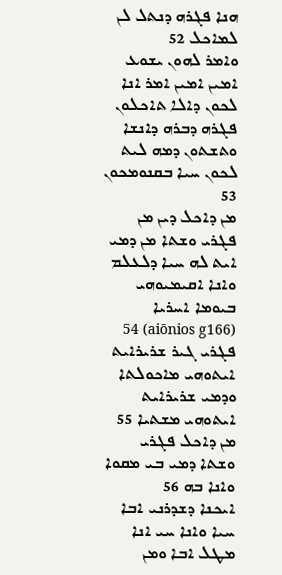ܗܢܐ ܦܓܪܗ ܕܢܬܠ ܠܢ ܠܡܐܟܠ 52
ܘܐܡܪ ܠܗܘܢ ܝܫܘܥ ܐܡܝܢ ܐܡܝܢ ܐܡܪ ܐܢܐ ܠܟܘܢ ܕܐܠܐ ܬܐܟܠܘܢ ܦܓܪܗ ܕܒܪܗ ܕܐܢܫܐ ܘܬܫܬܘܢ ܕܡܗ ܠܝܬ ܠܟܘܢ ܚܝܐ ܒܩܢܘܡܟܘܢ 53
ܡܢ ܕܐܟܠ ܕܝܢ ܡܢ ܦܓܪܝ ܘܫܬܐ ܡܢ ܕܡܝ ܐܝܬ ܠܗ ܚܝܐ ܕܠܥܠܡ ܘܐܢܐ ܐܩܝܡܝܘܗܝ ܒܝܘܡܐ ܐܚܪܝܐ (aiōnios g166) 54
ܦܓܪܝ ܓܝܪ ܫܪܝܪܐܝܬ ܐܝܬܘܗܝ ܡܐܟܘܠܬܐ ܘܕܡܝ ܫܪܝܪܐܝܬ ܐܝܬܘܗܝ ܡܫܬܝܐ 55
ܡܢ ܕܐܟܠ ܦܓܪܝ ܘܫܬܐ ܕܡܝ ܒܝ ܡܩܘܐ ܘܐܢܐ ܒܗ 56
ܐܝܟܢܐ ܕܫܕܪܢܝ ܐܒܐ ܚܝܐ ܘܐܢܐ ܚܝ ܐܢܐ ܡܛܠ ܐܒܐ ܘܡܢ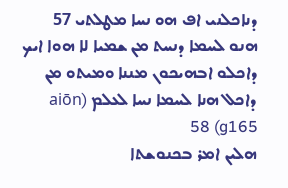ܕܢܐܟܠܢܝ ܐܦ ܗܘ ܢܚܐ ܡܛܠܬܝ 57
ܗܢܘ ܠܚܡܐ ܕܢܚܬ ܡܢ ܫܡܝܐ ܠܐ ܗܘܐ ܐܝܟ ܕܐܟܠܘ ܐܒܗܝܟܘܢ ܡܢܢܐ ܘܡܝܬܘ ܡܢ ܕܐܟܠ ܗܢܐ ܠܚܡܐ ܢܚܐ ܠܥܠܡ (aiōn g165) 58
ܗܠܝܢ ܐܡܪ ܒܟܢܘܫܬܐ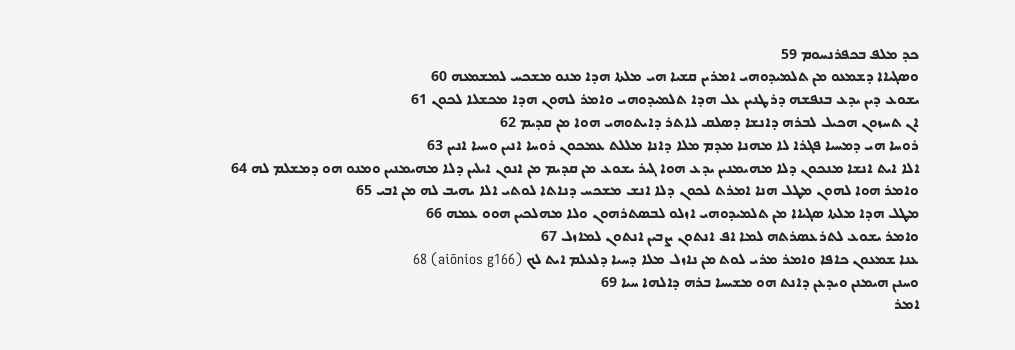ܟܕ ܡܠܦ ܒܟܦܪܢܚܘܡ 59
ܘܤܓܝܐܐ ܕܫܡܥܘ ܡܢ ܬܠܡܝܕܘܗܝ ܐܡܪܝܢ ܩܫܝܐ ܗܝ ܡܠܬܐ ܗܕܐ ܡܢܘ ܡܫܟܚ ܠܡܫܡܥܗ 60
ܝܫܘܥ ܕܝܢ ܝܕܥ ܒܢܦܫܗ ܕܪܛܢܝܢ ܥܠ ܗܕܐ ܬܠܡܝܕܘܗܝ ܘܐܡܪ ܠܗܘܢ ܗܕܐ ܡܟܫܠܐ ܠܟܘܢ 61
ܐܢ ܬܚܙܘܢ ܗܟܝܠ ܠܒܪܗ ܕܐܢܫܐ ܕܤܠܩ ܠܐܬܪ ܕܐܝܬܘܗܝ ܗܘܐ ܡܢ ܩܕܝܡ 62
ܪܘܚܐ ܗܝ ܕܡܚܝܐ ܦܓܪܐ ܠܐ ܡܗܢܐ ܡܕܡ ܡܠܐ ܕܐܢܐ ܡܠܠܬ ܥܡܟܘܢ ܪܘܚܐ ܐܢܝܢ ܘܚܝܐ ܐܢܝܢ 63
ܐܠܐ ܐܝܬ ܐܢܫܐ ܡܢܟܘܢ ܕܠܐ ܡܗܝܡܢܝܢ ܝܕܥ ܗܘܐ ܓܝܪ ܝܫܘܥ ܡܢ ܩܕܝܡ ܡܢ ܐܢܘܢ ܐܝܠܝܢ ܕܠܐ ܡܗܝܡܢܝܢ ܘܡܢܘ ܗܘ ܕܡܫܠܡ ܠܗ 64
ܘܐܡܪ ܗܘܐ ܠܗܘܢ ܡܛܠ ܗܢܐ ܐܡܪܬ ܠܟܘܢ ܕܠܐ ܐܢܫ ܡܫܟܚ ܕܢܐܬܐ ܠܘܬܝ ܐܠܐ ܝܗܝܒ ܠܗ ܡܢ ܐܒܝ 65
ܡܛܠ ܗܕܐ ܡܠܬܐ ܤܓܝܐܐ ܡܢ ܬܠܡܝܕܘܗܝ ܐܙܠܘ ܠܒܤܬܪܗܘܢ ܘܠܐ ܡܗܠܟܝܢ ܗܘܘ ܥܡܗ 66
ܘܐܡܪ ܝܫܘܥ ܠܬܪܥܤܪܬܗ ܠܡܐ ܐܦ ܐܢܬܘܢ ܨܒܝܢ ܐܢܬܘܢ ܠܡܐܙܠ 67
ܥܢܐ ܫܡܥܘܢ ܟܐܦܐ ܘܐܡܪ ܡܪܝ ܠܘܬ ܡܢ ܢܐܙܠ ܡܠܐ ܕܚܝܐ ܕܠܥܠܡ ܐܝܬ ܠܟ (aiōnios g166) 68
ܘܚܢܢ ܗܝܡܢܢ ܘܝܕܥܢ ܕܐܢܬ ܗܘ ܡܫܝܚܐ ܒܪܗ ܕܐܠܗܐ ܚܝܐ 69
ܐܡܪ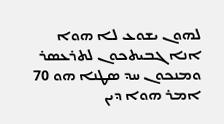ܠܗܘܢ ܝܫܘܥ ܠܐ ܗܘܐ ܐܢܐ ܓܒܝܬܟܘܢ ܠܬܪܥܤܪ ܘܡܢܟܘܢ ܚܕ ܤܛܢܐ ܗܘ 70
ܐܡܪ ܗܘܐ ܕܝܢ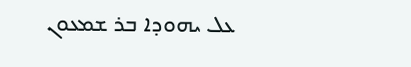ܥܠ ܝܗܘܕܐ ܒܪ ܫܡܥܘܢ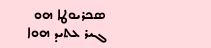ܤܟܪܝܘܛܐ ܗܘ ܓܝܪ ܥܬܝܕ ܗܘܐ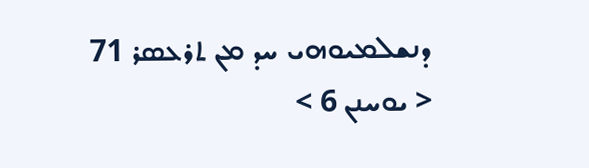ܕܢܫܠܡܝܘܗܝ ܚܕ ܡܢ ܬܪܥܤܪ 71
< ܝܘܚܢܢ 6 >